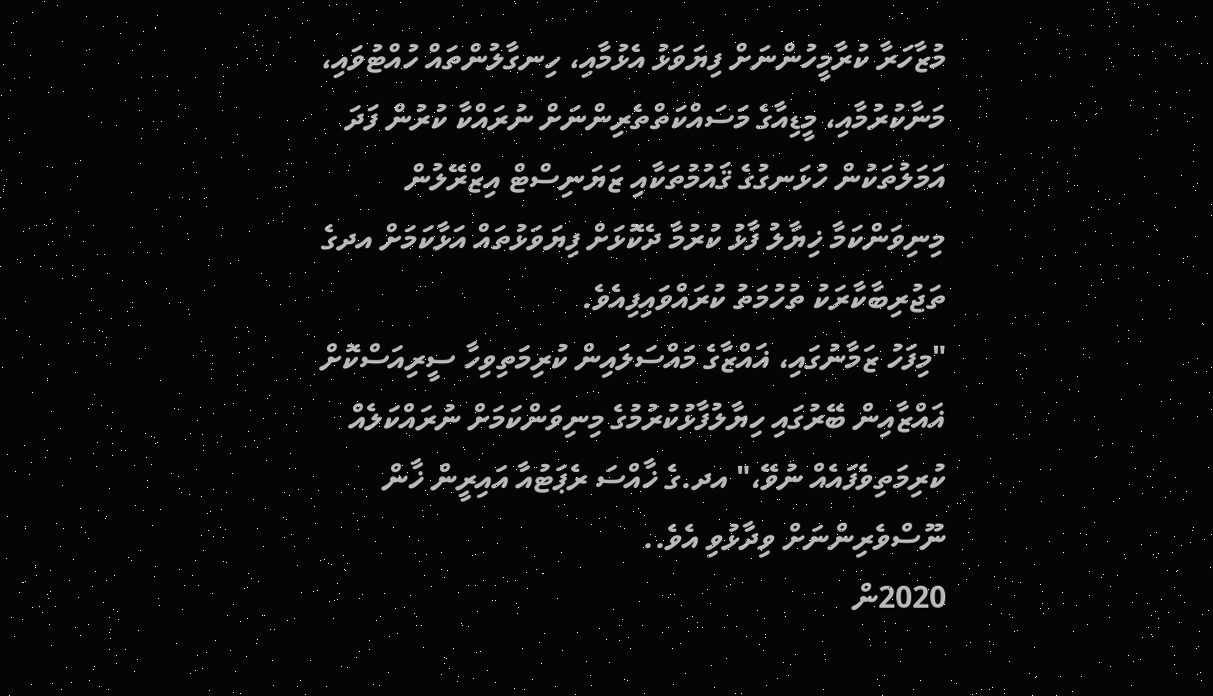މުޒާހަރާ ކުރާމީހުންނަށް ފިޔަވަޅު އެޅުމާއި، ހިނގާލުންތައް ހުއްޓުވައި، މަނާކުރުމާއި، މީޑިއާގެ މަސައްކަތްތެރިންނަށް ނުރައްކާ ކުރުން ފަދަ އަމަލުތަކުން ހުޅަނގުގެ ޤައުމުތަކާއި ޒަޔަނިސްޓް އިޒްރޭލުން މިނިވަންކަމާ ޚިޔާލު ފާޅު ކުރުމާ ދެކޮޅަށް ފިޔަވަޅުތައް އަޅާކަމަށް އދގެ ތަޖުރިބާކާރަކު ތުހުމަތު ކުރައްވައިފިއެވެ.
"މިފަހު ޒަމާނުގައި، ޣައްޒާގެ މައްސަލައިން ކުރިމަތިވިހާ ސީރިއަސްކޮށް ޣައްޒާއިން ބޭރުގައި ހިޔާލުފާޅުކުރުމުގެ މިނިވަންކަމަށް ނުރައްކަލެއް ކުރިމަތިވެފައެއް ނުވޭ،" އދ.ގެ ޚާއްސަ ރެޕަޓުއާ އައިރީން ޚާން ނޫސްވެރިންނަށް ވިދާޅުވި އެވެ..
2020ން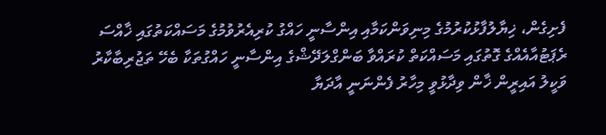ފެށިގެން، ޚިޔާލުފާޅުކުރުމުގެ މިނިވަންކަމާއި އިންސާނީ ހައްގު ކުރިއެރުވުމުގެ މަސައްކަތުގައި ޚާއްސަ ރެޕަޓުއާއެއްގެ ގޮތުގައި މަސައްކަތް ކުރައްވާ ބަންގްލަދޭޝްގެ އިންސާނީ ހައްގުތަކާ ބެހޭ ތަޖުރިބާކާރު ވަކީލު އައިރީން ޚާން ވިދާޅުވީ މިހާރު ފެންނަނީ އާދަޔާ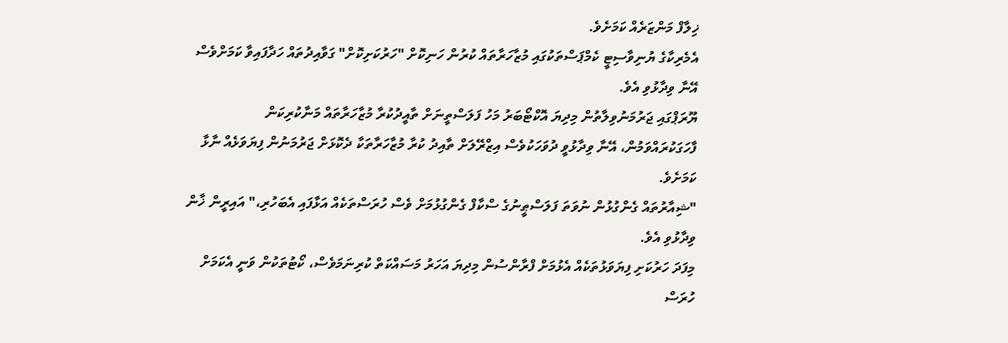ޚިލާފް މަންޒަރެއް ކަމަށެވެ.
އެމެރިކާގެ ޔުނިވާސިޓީ ކެމްޕަސްތަކުގައި މުޒާހަރާތައް ކުރުން ހަނިކޮށް "ހަރުކަށިކޮށް" ގަވާއިދުތައް ހަދާފައިވާ ކަމަށްވެސް އޭނާ ވިދާޅުވި އެވެ.
ޔޫރަޕްގައި ޖަރުމަނުވިލާތުން މިދިޔަ އޮކްޓޯބަރު މަހު ފަލަސްތީނަށް ތާއީދުކުރާ މުޒާހަރާތައް މަނާކުރިކަން ފާހަގަކުރައްވަމުން، އޭނާ ވިދާޅުވީ ދުވަހަކުވެސް އިޒްރޭލަށް ތާއިދު ކުރާ މުޒާހަރާތަކާ ދެކޮޅަށް ޖަރުމަނުން ފިޔަވަޅެއް ނާޅާ ކަމަށެވެ.
"ޝިއާރުތައް ގެންގުޅުން ނުވަތަ ފަލަސްޠީނުގެ ސްކާފް ގެންގުޅުމަށް ވެސް ހުރަސްތަކެއް އަޅާފައި އެބަހުރި،" އައިރީން ޚާން ވިދާޅުވި އެވެ.
މިފަދަ ހަރުކަށި ފިޔަވަޅުތަކެއް އެޅުމަށް ފްރާންސުން މިދިޔަ އަހަރު މަސައްކަތް ކުރިނަމަވެސް، ކޯޓުތަކުން ވަނީ އެކަމަށް ހުރަސް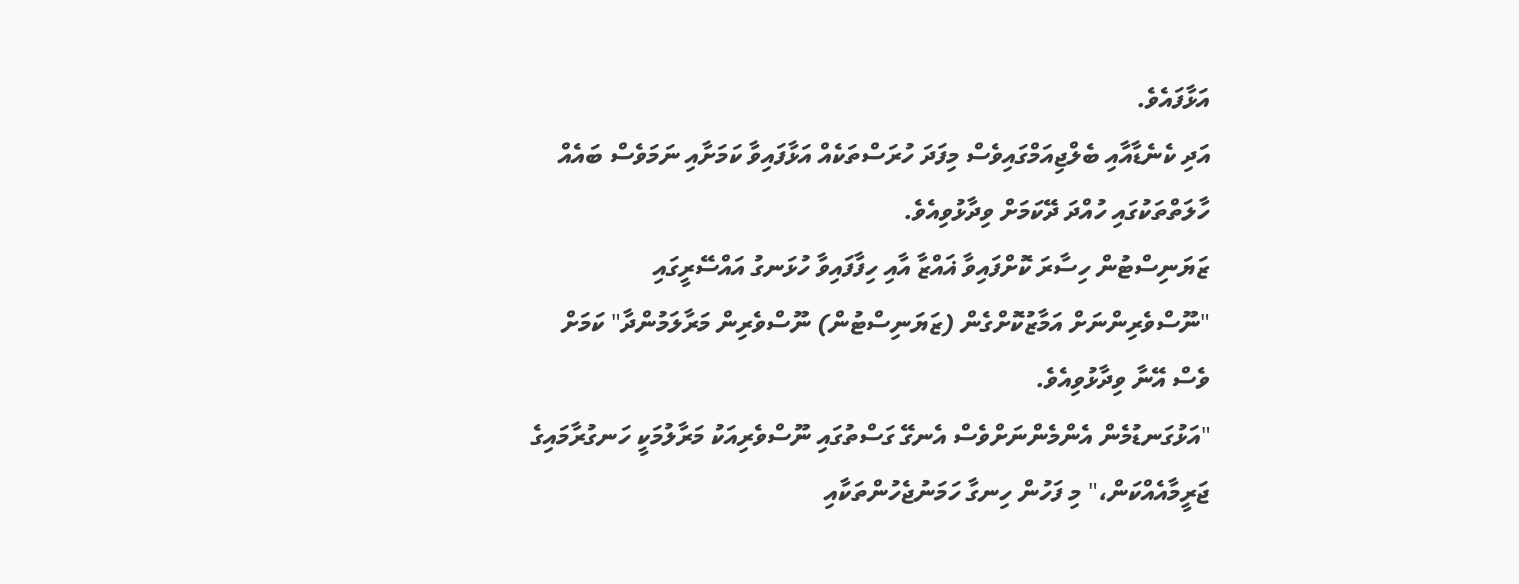އަޅާފައެވެ.
އަދި ކެނެޑާއާއި ބެލްޖިއަމްގައިވެސް މިފަދަ ހުރަސްތަކެއް އަޅާފައިވާ ކަމަށާއި ނަމަވެސް ބައެއް ހާލަތްތަކުގައި ހުއްދަ ދޭކަމަށް ވިދާޅުވިއެވެ.
ޒަޔަނިސްޓުން ހިސާރަ ކޮށްފައިވާ ޣައްޒާ އާއި ހިފާފައިވާ ހުޅަނގު އައްސޭރީގައި "ނޫސްވެރިންނަށް އަމާޒުކޮށްގެން (ޒަޔަނިސްޓުން) ނޫސްވެރިން މަރާލަމުންދާ" ކަމަށް ވެސް އޭނާ ވިދާޅުވިއެވެ.
"އަޅުގަނޑުމެން އެންމެންނަށްވެސް އެނގޭ ގަސްތުގައި ނޫސްވެރިއަކު މަރާލުމަކީ ހަނގުރާމައިގެ ޖަރީމާއެއްކަން،" މި ފަހުން ހިނގާ ހަމަނުޖެހުންތަކާއި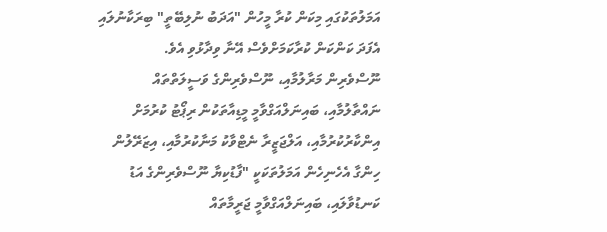އަމަލުތަކުގައި މިކަން ކުރާ މީހުން "އަދަބު ނުލިބޭތީ" ބިރަކާނުލައި އެފަދަ ކަންކަން ކުރާކަމަށްވެސް އޭނާ ވިދާޅުވި އެވެ.
ނޫސްވެރިން މަރާލުމާއި، ނޫސްވެރިންގެ ވަސީލަތްތައް ނައްތާލުމާއި، ބައިނަލްއަގްވާމީ މީޑިއާތަކުން ރިޕޯޓު ކުރުމަށް އިންކާރުކުރުމާއި، އަލްޖަޒީރާ ނެޓްވާކު މަނާކުރުމާއި، އިޒަރޭލުން ހިންގާ އެހެނިހެން އަމަލުތަކަކީ "ފާޑުކިޔާ ނޫސްވެރިންގެ އަޑު ކަނޑުވާލައި، ބައިނަލްއަގްވާމީ ޖަރީމާތައް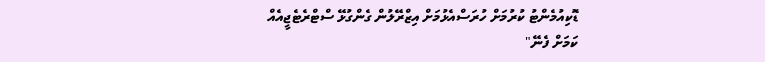ޑޮކިއުމެންޓު ކުރުމަށް ހުރަސްއެޅުމަށް އިޒްރޭލުން ގެންގުޅޭ ސްޓްރެޓެޖީއެއް ކަމަށް ފެނޭ"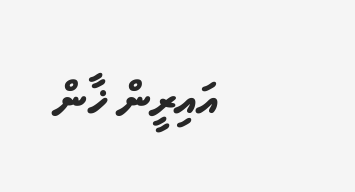އައިރީން ޚާން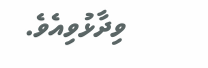ވިދާޅުވިއެވެ.